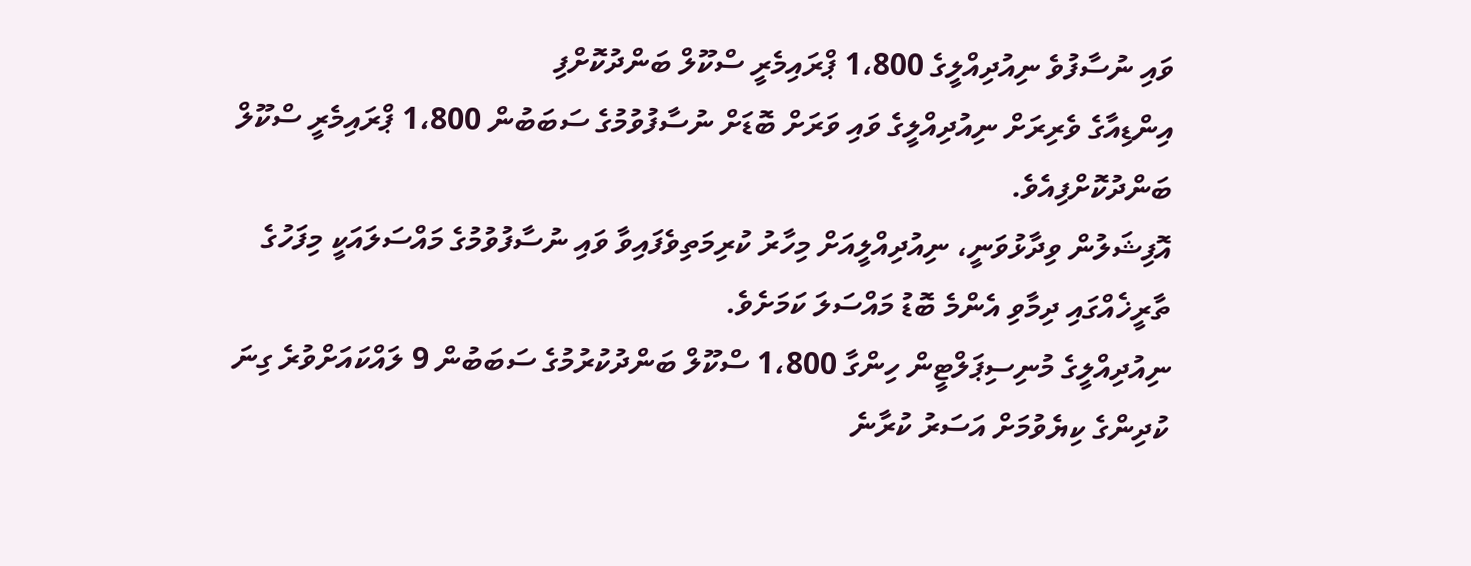ވައި ނުސާފުވެ ނިއުދިއްލީގެ 1،800 ޕްރައިމެރީ ސްކޫލް ބަންދުކޮށްފި
އިންޑިއާގެ ވެރިރަށް ނިއުދިއްލީގެ ވައި ވަރަށް ބޮޑަށް ނުސާފުވުމުގެ ސަބަބުން 1،800 ޕްރައިމެރީ ސްކޫލް ބަންދުކޮށްފިއެވެ.
އޮފިޝަލުން ވިދާޅުވަނީ، ނިއުދިއްލީއަށް މިހާރު ކުރިމަތިވެފައިވާ ވައި ނުސާފުވުމުގެ މައްސަލައަކީ މިފަހުގެ ތާރީޚެއްގައި ދިމާވި އެންމެ ބޮޑު މައްސަލަ ކަމަށެވެ.
ނިއުދިއްލީގެ މުނިސިޕަލްޓީން ހިންގާ 1،800 ސްކޫލް ބަންދުކުރުމުގެ ސަބަބުން 9 ލައްކައަށްވުރެ ގިނަ ކުދިންގެ ކިޔެވުމަށް އަސަރު ކުރާނެ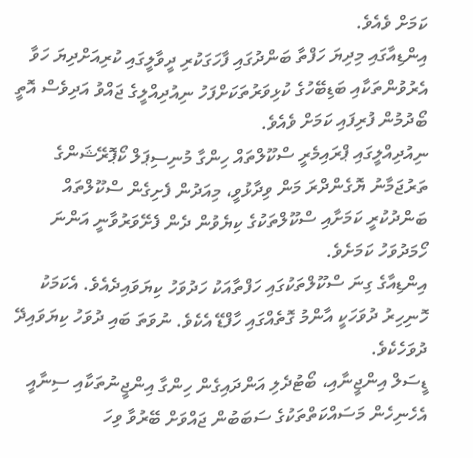ކަމަށް ވެއެވެ.
އިންޑިއާގައި މިދިޔަ ހަފްތާ ބަންދުގައި ފާހަގަކުރި ދީވާލީގައި ކުރިއަށްދިޔަ ހަވާ އެރުވުންތަކާއި ބަޑިބޭހުގެ ކުޅިވަރުތަކަށްފަހު ނިއުދިއްލީގެ ޖައްވު އަދިވެސް އޮތީ ބޯދުމުން ފުރިފައި ކަމަށް ވެއެވެ.
ނިއުދިއްލީގައި ޕްރައިމެރީ ސްކޫލްތައް ހިންގާ މުނިސިޕަލް ކޯޕޮރޭޝަންގެ ތަރުޖަމާނު ޔޮގެންދްރަ މަން ވިދާޅުވީ، މިއަދުން ފެށިގެން ސްކޫލްތައް ބަންދުކުރީ ކަމަށާއި ސްކޫލްތަކުގެ ކިޔެވުން ދެން ފެށޭވަރުވާނީ އަންނަ ހޯމަދުވަހު ކަމަށެވެ.
އިންޑިއާގެ ގިނަ ސްކޫލްތަކުގައި ހަފްތާއަކު ހަދުވަހު ކިޔަވައިދެއެވެ. އެކަމަކު ހޮނިހިރު ދުވަހަކީ އާންމު ގޮތެއްގައި ހާފްޑޭ އެކެވެ. ނުވަތަ ބައި ދުވަހު ކިޔަވައިދޭ ދުވަހެކެވެ.
ޑީސަލް އިންޖީނާއި، ބޯޓުދެލި އަންދައިގެން ހިންގާ އިންޖީނުތަކާއި ސިނާއީ އެހެނިހެން މަސައްކަތްތަކުގެ ސަބަބުން ޖައްވަށް ބޭރުވާ ވިހަ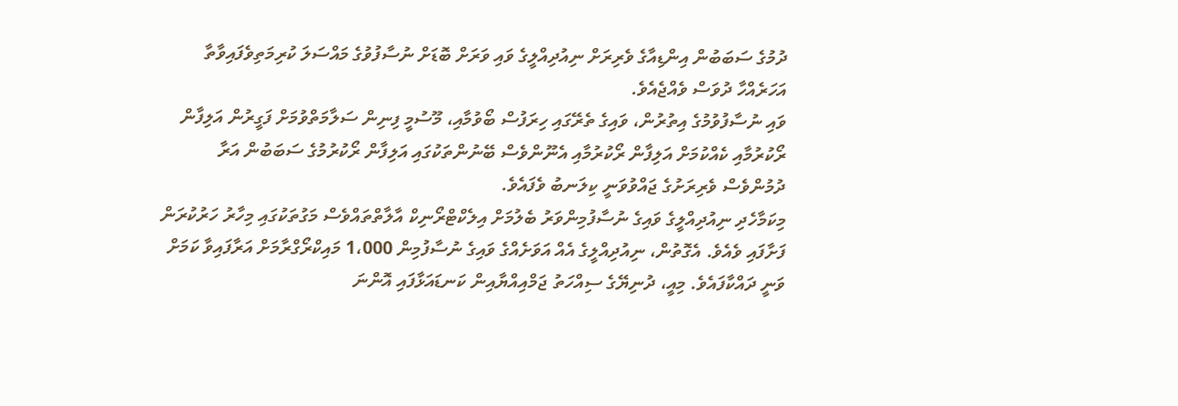ދުމުގެ ސަބަބުން އިންޑިއާގެ ވެރިރަށް ނިއުދިއްލީގެ ވައި ވަރަށް ބޮޑަށް ނުސާފުވުގެ މައްސަލަ ކުރިމަތިވެފައިވާތާ އަހަރެއްހާ ދުވަސް ވެއްޖެއެވެ.
ވައި ނުސާފުވުމުގެ އިތުރުން، ވައިގެ ތެރޭގައި ހިރަފުސް ބޯވުމާއި، މޫސުމީ ފިނިން ސަލާމަތްވުމަށް ފަގީރުން އަލިފާން ރޯކުރުމާއި ކެއްކުމަށް އަލިފާން ރޯކުރުމާއި އެނޫންވެސް ބޭނުންތަކުގައި އަލިފާން ރޯކުރުމުގެ ސަބަބުން އަރާ ދުމުންވެސް ވެރިރަށުގެ ޖައްވުވަނީ ކިލަނބު ވެފައެވެ.
މިކަމާހެދި ނިއުދިއްލީގެ ވައިގެ ނުސާފުމިންވަރު ބެލުމަށް އިލެކްޓްރޯނިކް އާލާތްތައްވެސް މަގުތަކުގައި މިހާރު ހަރުކުރަން ފަށާފައި ވެއެވެ. އެގޮތުން، ނިއުދިއްލީގެ އެއް އަވަށެއްގެ ވައިގެ ނުސާފުމިން 1،000 މައިކްރޯގްރާމަށް އަރާފައިވާ ކަމަށް ވަނީ ދައްކާފައެވެ. މިއީ، ދުނިޔޭގެ ސިއްހަތު ޖަމްއިއްޔާއިން ކަނޑައަޅާފައި އޮންނަ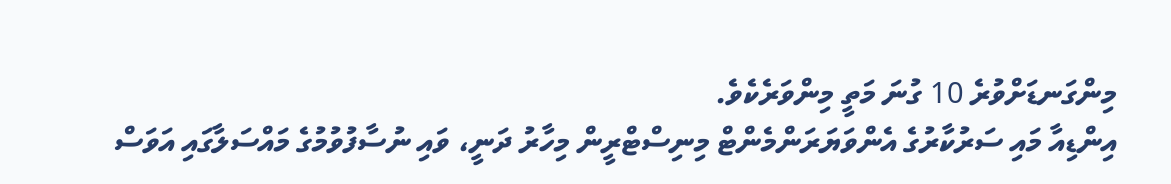މިންގަނޑަށްވުރެ 10 ގުނަ މަތީ މިންވަރެކެވެ.
އިންޑިއާ މައި ސަރުކާރުގެ އެންވަޔަރަންމެންޓް މިނިސްޓްރީން މިހާރު ދަނީ، ވައި ނުސާފުވުމުގެ މައްސަލާގައި އަވަސް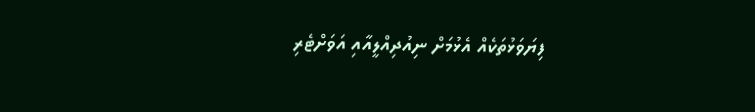ފިޔަވަޅުތަކެއް އެޅުމަށް ނިއުދިއްލީއާއި އަވަށްޓެރި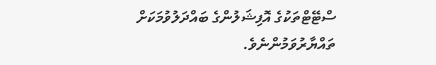ސްޓޭޓްތަކުގެ އޮފިޝަލުންގެ ބައްދަލުވުމަކަށް ތައްޔާރުވަމުންނެވެ.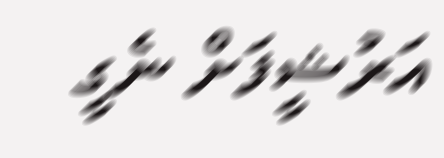އަރުޝީފަށް ނެގީ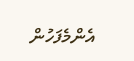އެންމެފަހުން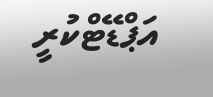އަޕްޑޭޓްކުރީ